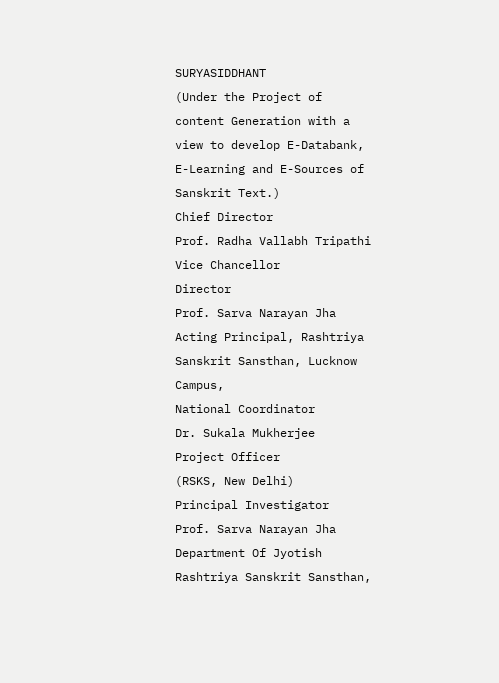SURYASIDDHANT
(Under the Project of content Generation with a view to develop E-Databank,
E-Learning and E-Sources of Sanskrit Text.)
Chief Director
Prof. Radha Vallabh Tripathi
Vice Chancellor
Director
Prof. Sarva Narayan Jha
Acting Principal, Rashtriya Sanskrit Sansthan, Lucknow Campus,
National Coordinator
Dr. Sukala Mukherjee
Project Officer
(RSKS, New Delhi)
Principal Investigator
Prof. Sarva Narayan Jha
Department Of Jyotish
Rashtriya Sanskrit Sansthan,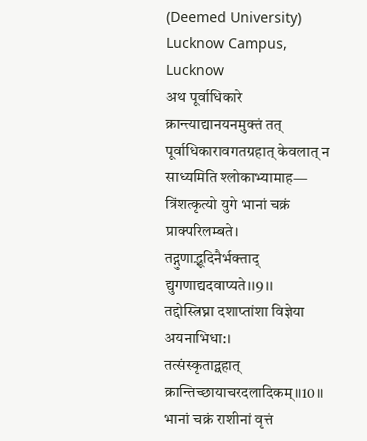(Deemed University)
Lucknow Campus, Lucknow
अथ पूर्वाधिकारे क्रान्त्याद्यानयनमुक्तं तत् पूर्वाधिकारावगतग्रहात् केवलात् न साध्यमिति श्लोकाभ्यामाह—
त्रिंशत्कृत्यो युगे भानां चक्रं प्राक्परिलम्बते।
तद्गुणाद्भूदिनैर्भक्ताद् द्युगणाद्यदवाप्यते।।9।।
तद्दोस्त्रिघ्ना दशाप्तांशा विज्ञेया अयनाभिधा:।
तत्संस्कृताद्ग्रहात् क्रान्तिच्छायाचरदलादिकम्।।10।।
भानां चक्रं राशीनां वृत्तं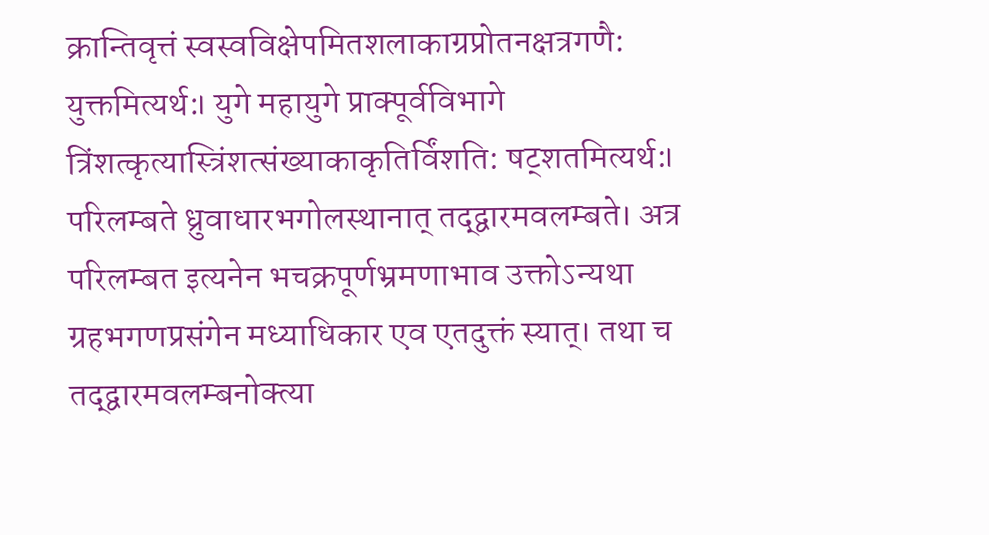क्रान्तिवृत्तं स्वस्वविक्षेपमितशलाकाग्रप्रोतनक्षत्रगणै: युक्तमित्यर्थ:। युगे महायुगे प्राक्पूर्वविभागे त्रिंशत्कृत्यास्त्रिंशत्संख्याकाकृतिर्विंशति: षट्शतमित्यर्थ:। परिलम्बते ध्रुवाधारभगोलस्थानात् तद्द्वारमवलम्बते। अत्र परिलम्बत इत्यनेन भचक्रपूर्णभ्रमणाभाव उक्तोऽन्यथा ग्रहभगणप्रसंगेन मध्याधिकार एव एतदुक्तं स्यात्। तथा च तद्द्वारमवलम्बनोक्त्या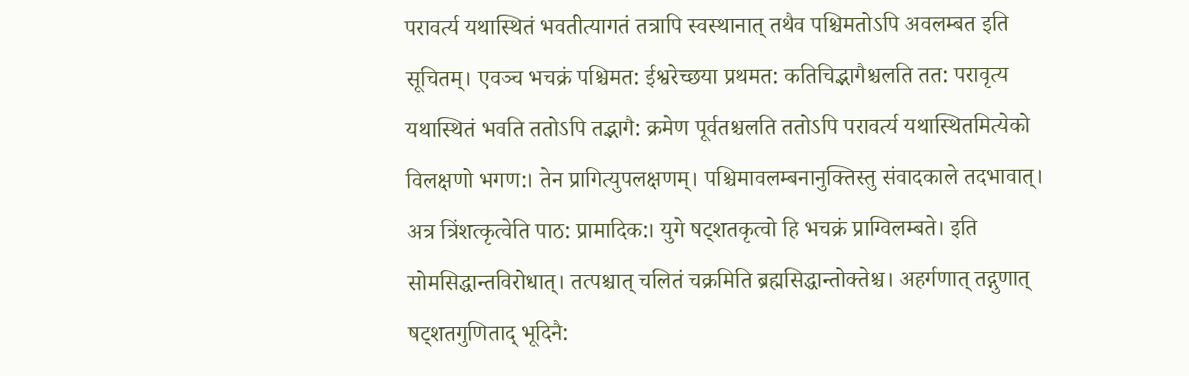परावर्त्य यथास्थितं भवतीत्यागतं तत्रापि स्वस्थानात् तथैव पश्चिमतोऽपि अवलम्बत इति सूचितम्। एवञ्च भचक्रं पश्चिमत: ईश्वरेच्छया प्रथमत: कतिचिद्भागैश्चलति तत: परावृत्य यथास्थितं भवति ततोऽपि तद्भागै: क्रमेण पूर्वतश्चलति ततोऽपि परावर्त्य यथास्थितमित्येको विलक्षणो भगण:। तेन प्रागित्युपलक्षणम्। पश्चिमावलम्बनानुक्तिस्तु संवादकाले तदभावात्। अत्र त्रिंशत्कृत्वेति पाठ: प्रामादिक:। युगे षट्शतकृत्वो हि भचक्रं प्राग्विलम्बते। इति सोमसिद्धान्तविरोधात्। तत्पश्चात् चलितं चक्रमिति ब्रह्मसिद्धान्तोक्तेश्च। अहर्गणात् तद्गुणात् षट्शतगुणिताद् भूदिनै: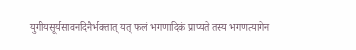युगीयसूर्यसावनदिनैर्भक्तात् यत् फलं भगणादिकं प्राप्यते तस्य भगणत्यागेन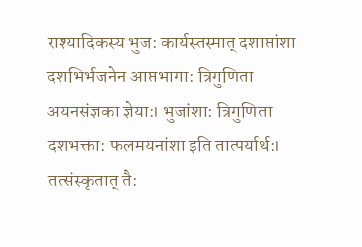राश्यादिकस्य भुज: कार्यस्तस्मात् दशाप्तांशा दशभिर्भजनेन आप्तभागा: त्रिगुणिता अयनसंज्ञका ज्ञेया:। भुजांशा: त्रिगुणिता दशभक्ता: फलमयनांशा इति तात्पर्यार्थ:। तत्संस्कृतात् तै: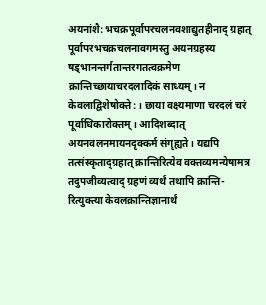अयनांशै: भचक्रपूर्वापरचलनवशाद्युतहीनाद् ग्रहात् पूर्वापरभचक्रचलनावगमस्तु अयनग्रहस्य षड्भानन्तर्गतान्तरगतत्वक्रमेण क्रान्तिच्छायाचरदलादिकं साध्यम्। न केवलाद्विशेषोक्ते:। छाया वक्ष्यमाणा चरदलं चरं पूर्वाधिकारोक्तम्। आदिशब्दात् अयनवलनमायनदृक्कर्म संगृह्यते। यद्यपि तत्संस्कृताद्ग्रहात् क्रान्तिरित्येव वक्तव्यमन्येषामत्र तदुपजीव्यत्वाद् ग्रहणं व्यर्थं तथापि क्रान्ति- रित्युक्त्या केवलक्रान्तिज्ञानार्थं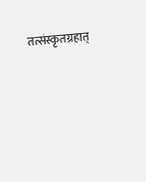तत्संस्कृतग्रहात्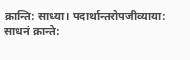क्रान्ति: साध्या। पदार्थान्तरोपजीव्याया: साधनं क्रान्ते: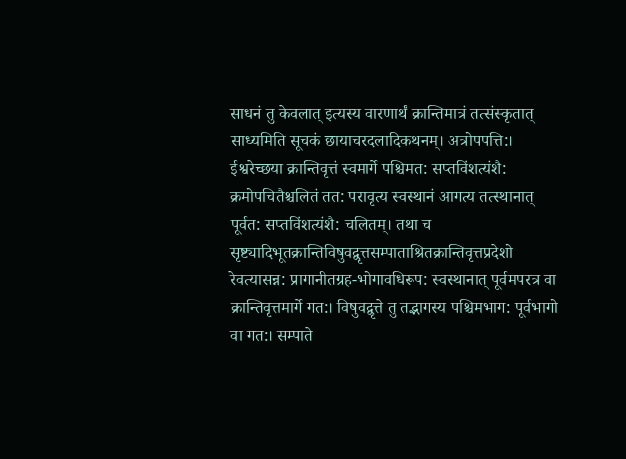साधनं तु केवलात् इत्यस्य वारणार्थं क्रान्तिमात्रं तत्संस्कृतात् साध्यमिति सूचकं छायाचरदलादिकथनम्। अत्रोपपत्ति:। ईश्वरेच्छया क्रान्तिवृत्तं स्वमार्गे पश्चिमत: सप्तविंशत्यंशै: क्रमोपचितैश्चलितं तत: परावृत्य स्वस्थानं आगत्य तत्स्थानात् पूर्वत: सप्तविंशत्यंशै: चलितम्। तथा च सृष्ट्यादिभूतक्रान्तिविषुवद्वृत्तसम्पाताश्रितक्रान्तिवृत्तप्रदेशो रेवत्यासन्न: प्रागानीतग्रह-भोगावधिरूप: स्वस्थानात् पूर्वमपरत्र वा क्रान्तिवृत्तमार्गे गत:। विषुवद्वृत्ते तु तद्भागस्य पश्चिमभाग: पूर्वभागो वा गत:। सम्पाते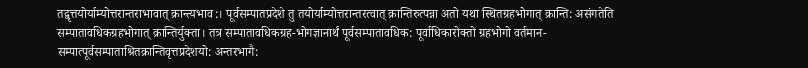तद्वृत्तयोर्याम्योत्तरान्तराभावात् क्रान्त्यभाव:। पूर्वसम्पातप्रदेशे तु तयोर्याम्योत्तरान्तरत्वात् क्रान्तिरुत्पन्ना अतो यथा स्थितग्रहभोगात् क्रान्ति: असंगतेति सम्पातावधिकग्रहभोगात् क्रान्तिर्युक्ता। तत्र सम्पातावधिकग्रह-भोगज्ञानार्थं पूर्वसम्पातावधिक: पूर्वाधिकारोक्तो ग्रहभोगो वर्तमान-सम्पात्पूर्वसम्पाताश्रितक्रान्तिवृत्तप्रदेशयो: अन्तरभागै: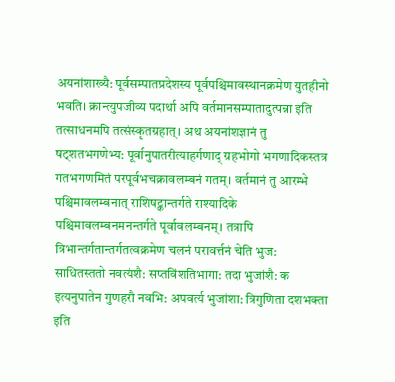अयनांशाख्यै: पूर्वसम्पातप्रदेशस्य पूर्वपश्चिमावस्थानक्रमेण युतहीनो भवति। क्रान्त्युपजीव्य पदार्था अपि वर्तमानसम्पातादुत्पन्ना इति तत्साधनमपि तत्संस्कृतग्रहात्। अथ अयनांशज्ञानं तु षट्शतभगणेभ्य: पूर्वानुपातरीत्याहर्गणाद् ग्रहभोगो भगणादिकस्तत्र गतभगणमितं परपूर्वभचक्रावलम्बनं गतम्। वर्तमानं तु आरम्भे पश्चिमावलम्बनात् राशिषट्कान्तर्गते राश्यादिके पश्चिमावलम्बनमनन्तर्गते पूर्वावलम्बनम्। तत्रापि त्रिभान्तर्गतान्तर्गतत्वक्रमेण चलनं परावर्त्तनं चेति भुज: साधितस्ततो नवत्यंशै: सप्तविंशतिभागा: तदा भुजांशै: क इत्यनुपातेन गुणहरौ नवभि: अपवर्त्य भुजांशा: त्रिगुणिता दशभक्ता इति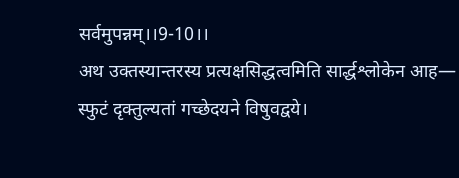सर्वमुपन्नम्।।9-10।।
अथ उक्तस्यान्तरस्य प्रत्यक्षसिद्धत्वमिति सार्द्धश्लोकेन आह—
स्फुटं दृक्तुल्यतां गच्छेदयने विषुवद्वये।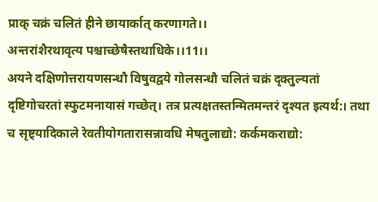प्राक् चक्रं चलितं हीने छायार्कात् करणागते।।
अन्तरांशैरथावृत्य पश्चाच्छेषैस्तथाधिके।।11।।
अयने दक्षिणोत्तरायणसन्धौ विषुवद्वये गोलसन्धौ चलितं चक्रं दृक्तुल्यतां दृष्टिगोचरतां स्फुटमनायासं गच्छेत्। तत्र प्रत्यक्षतस्तन्मितमन्तरं दृश्यत इत्यर्थ:। तथा च सृष्ट्यादिकाले रेवतीयोगतारासन्नावधि मेषतुलाद्यो: कर्कमकराद्यो: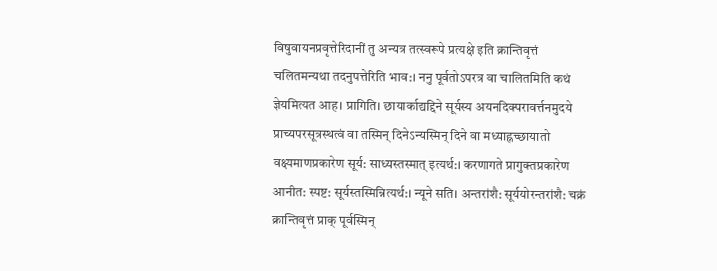विषुवायनप्रवृत्तेरिदानीं तु अन्यत्र तत्स्वरूपे प्रत्यक्षे इति क्रान्तिवृत्तं चलितमन्यथा तदनुपत्तेरिति भाव:। ननु पूर्वतोऽपरत्र वा चालितमिति कथं ज्ञेयमित्यत आह। प्रागिति। छायार्काद्यद्दिने सूर्यस्य अयनदिक्परावर्त्तनमुदये प्राच्यपरसूत्रस्थत्वं वा तस्मिन् दिनेऽन्यस्मिन् दिने वा मध्याह्नच्छायातो वक्ष्यमाणप्रकारेण सूर्य: साध्यस्तस्मात् इत्यर्थ:। करणागते प्रागुक्तप्रकारेण आनीत: स्पष्ट: सूर्यस्तस्मिन्नित्यर्थ:। न्यूने सति। अन्तरांशै: सूर्ययोरन्तरांशै: चक्रं क्रान्तिवृत्तं प्राक् पूर्वस्मिन्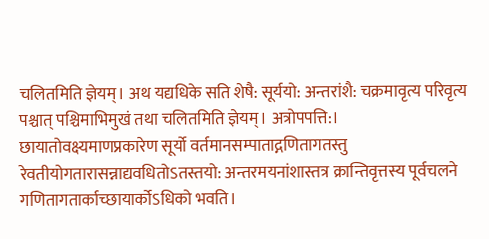चलितमिति ज्ञेयम्। अथ यद्यधिके सति शेषै: सूर्ययो: अन्तरांशै: चक्रमावृत्य परिवृत्य पश्चात् पश्चिमाभिमुखं तथा चलितमिति ज्ञेयम्। अत्रोपपत्ति:। छायातोवक्ष्यमाणप्रकारेण सूर्यो वर्तमानसम्पाताद्गणितागतस्तु रेवतीयोगतारासन्नाद्यवधितोऽतस्तयो: अन्तरमयनांशास्तत्र क्रान्तिवृत्तस्य पूर्वचलने गणितागतार्काच्छायार्कोऽधिको भवति।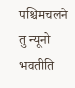पश्चिमचलने तु न्यूनो भवतीति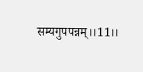सम्यगुपपन्नम्।।11।।